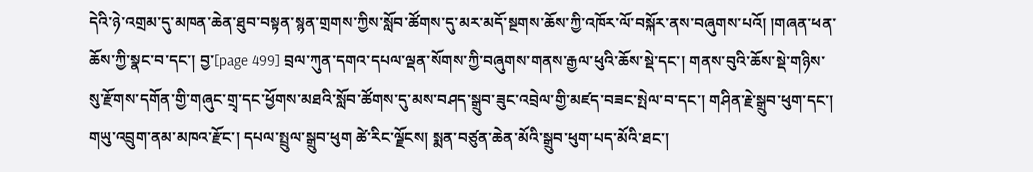དེའི་ཉེ་འགྲམ་དུ་མཁན་ཆེན་ཐུབ་བསྟན་སྙན་གྲགས་ཀྱིས་སློབ་ཚོགས་དུ་མར་མདོ་སྔགས་ཆོས་ཀྱི་འཁོར་ལོ་བསྐོར་ནས་བཞུགས་པའོ། །གཞན་ཕན་ཆོས་ཀྱི་སྣང་བ་དང་། བྱ་[page 499] བྲལ་ཀུན་དགའ་དཔལ་ལྡན་སོགས་ཀྱི་བཞུགས་གནས་རྒྱལ་ཕུའི་ཆོས་སྡེ་དང་། གནས་བུའི་ཆོས་སྡེ་གཉིས་སུ་རྫོགས་དགོན་གྱི་གཞུང་གྲྭ་དང་ཕྱོགས་མཐའི་སློབ་ཚོགས་དུ་མས་བཤད་སྒྲུབ་ཟུང་འབྲེལ་གྱི་མཛད་བཟང་སྤེལ་བ་དང་། གཤིན་རྗེ་སྒྲུབ་ཕུག་དང་། གཡུ་འབྲུག་ནམ་མཁའ་རྫོང་། དཔལ་སྤྲུལ་སྒྲུབ་ཕུག ཚེ་རིང་ལྗོངས། སྨན་བཙུན་ཆེན་མོའི་སྒྲུབ་ཕུག་པད་མོའི་ཐང་།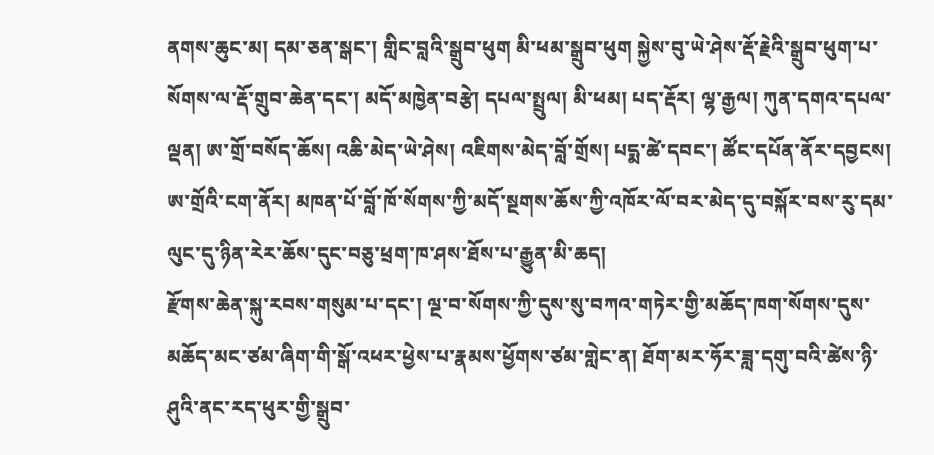ནགས་ཆུང་མ། དམ་ཅན་སྒང་། གླིང་བླའི་སྒྲུབ་ཕུག མི་ཕམ་སྒྲུབ་ཕུག སྐྱེས་བུ་ཡེ་ཤེས་རྡོ་རྗེའི་སྒྲུབ་ཕུག་པ་སོགས་ལ་རྡོ་གྲུབ་ཆེན་དང་། མདོ་མཁྱེན་བརྩེ། དཔལ་སྤྲུལ། མི་ཕམ། པད་རྡོར། ལྷ་རྒྱལ། ཀུན་དགའ་དཔལ་ལྡན། ཨ་གྲོ་བསོད་ཆོས། འཆི་མེད་ཡེ་ཤེས། འཇིགས་མེད་བློ་གྲོས། པདྨ་ཚེ་དབང་། ཚོང་དཔོན་ནོར་དབྱངས། ཨ་གྲོའི་ངག་ནོར། མཁན་པོ་བློ་ཁོ་སོགས་ཀྱི་མདོ་སྔགས་ཆོས་ཀྱི་འཁོར་ལོ་བར་མེད་དུ་བསྐོར་བས་རུ་དམ་ལུང་དུ་ཉིན་རེར་ཆོས་དུང་བཅུ་ཕྲག་ཁ་ཤས་ཐོས་པ་རྒྱུན་མི་ཆད།
རྫོགས་ཆེན་སྐུ་རབས་གསུམ་པ་དང་། ལྔ་བ་སོགས་ཀྱི་དུས་སུ་བཀའ་གཏེར་གྱི་མཆོད་ཁག་སོགས་དུས་མཆོད་མང་ཙམ་ཞིག་གི་སྒོ་འཕར་ཕྱེས་པ་རྣམས་ཕྱོགས་ཙམ་གླེང་ན། ཐོག་མར་ཧོར་ཟླ་དགུ་བའི་ཚེས་ཉི་ཤུའི་ནང་རད་ཕུར་གྱི་སྒྲུབ་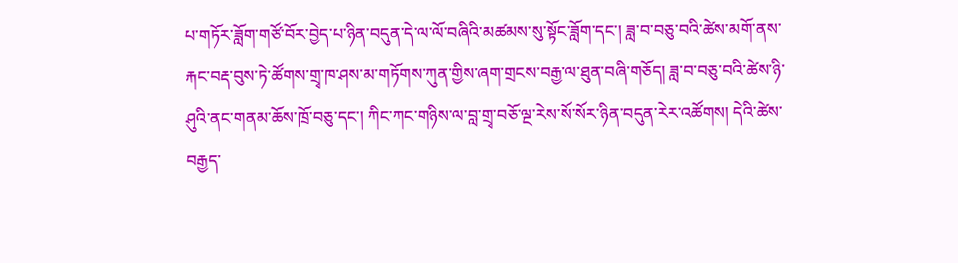པ་གཏོར་ཟློག་གཙོ་བོར་བྱེད་པ་ཉིན་བདུན་དེ་ལ་ལོ་བཞིའི་མཚམས་སུ་སྟོང་ཟློག་དང་། ཟླ་བ་བཅུ་བའི་ཚེས་མགོ་ནས་རྐང་བརྡ་བུས་ཏེ་ཚོགས་གྲྭ་ཁ་ཤས་མ་གཏོགས་ཀུན་གྱིས་ཞག་གྲངས་བརྒྱ་ལ་ཐུན་བཞི་གཅོད། ཟླ་བ་བཅུ་བའི་ཚེས་ཉི་ཤུའི་ནང་གནམ་ཆོས་ཁྲོ་བཅུ་དང་། ཀིང་ཀང་གཉིས་ལ་བླ་གྲྭ་བཅོ་ལྔ་རེས་སོ་སོར་ཉིན་བདུན་རེར་འཚོགས། དེའི་ཚེས་བརྒྱད་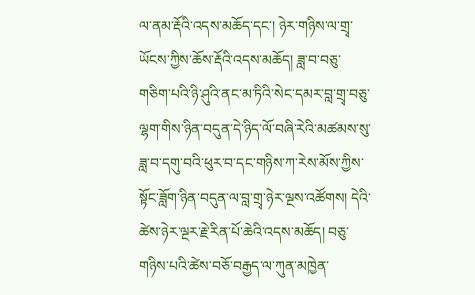ལ་ནམ་རྡོའི་འདས་མཆོད་དང་། ཉེར་གཉིས་ལ་གྲྭ་ཡོངས་ཀྱིས་ཆོས་རྡོའི་འདས་མཆོད། ཟླ་བ་བཅུ་གཅིག་པའི་ཉི་ཤུའི་ནང་མ་ཏིའི་སེང་དམར་བླ་གྲྭ་བཅུ་ལྷག་གིས་ཉིན་བདུན་དེ་ཉིད་ལོ་བཞི་རེའི་མཚམས་སུ་ཟླ་བ་དགུ་བའི་ཕུར་བ་དང་གཉིས་ཀ་རེས་མོས་ཀྱིས་སྟོང་ཟློག་ཉིན་བདུན་ལ་བླ་གྲྭ་ཉེར་ལྔས་འཚོགས། དེའི་ཚེས་ཉེར་ལྔར་རྗེ་རིན་པོ་ཆེའི་འདས་མཆོད། བཅུ་གཉིས་པའི་ཚེས་བཅོ་བརྒྱད་ལ་ཀུན་མཁྱེན་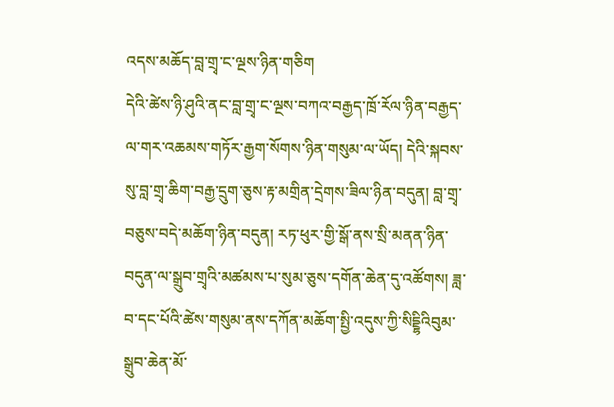འདས་མཆོད་བླ་གྲྭ་ང་ལྔས་ཉིན་གཅིག
དེའི་ཚེས་ཉི་ཤུའི་ནང་བླ་གྲྭ་ང་ལྔས་བཀའ་བརྒྱད་ཁྲོ་རོལ་ཉིན་བརྒྱད་ལ་གར་འཆམས་གཏོར་རྒྱག་སོགས་ཉིན་གསུམ་ལ་ཡོད། དེའི་སྐབས་སུ་བླ་གྲྭ་ཆིག་བརྒྱ་དྲུག་ཅུས་རྟ་མགྲིན་དྲེགས་ཟིལ་ཉིན་བདུན། བླ་གྲྭ་བཅུས་བདེ་མཆོག་ཉིན་བདུན། རཏ་ཕུར་གྱི་སྒོ་ནས་སྲི་མནན་ཉིན་བདུན་ལ་སྒྲུབ་གྲྭའི་མཚམས་པ་སུམ་ཅུས་དགོན་ཆེན་དུ་འཚོགས། ཟླ་བ་དང་པོའི་ཚེས་གསུམ་ནས་དཀོན་མཆོག་སྤྱི་འདུས་ཀྱི་སིདྔྷིའིབུམ་སྒྲུབ་ཆེན་མོ་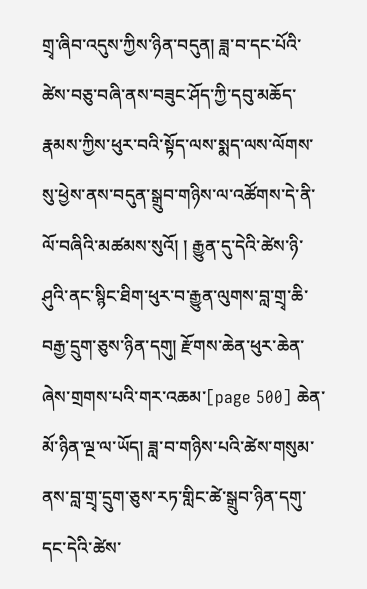གྲྭ་ཞིབ་འདུས་ཀྱིས་ཉིན་བདུན། ཟླ་བ་དང་པོའི་ཚེས་བཅུ་བཞི་ནས་བཟུང་ཤོད་ཀྱི་དབུ་མཆོད་རྣམས་ཀྱིས་ཕུར་བའི་སྟོད་ལས་སྨད་ལས་ལོགས་སུ་ཕྱེས་ནས་བདུན་སྒྲུབ་གཉིས་ལ་འཚོགས་དེ་ནི་ལོ་བཞིའི་མཚམས་སུའོ། ། རྒྱུན་དུ་དེའི་ཚེས་ཉི་ཤུའི་ནང་སྙིང་ཐིག་ཕུར་བ་རྒྱུན་ལུགས་བླ་གྲྭ་ཆི་བརྒྱ་དྲུག་ཅུས་ཉིན་དགུ། རྫོགས་ཆེན་ཕུར་ཆེན་ཞེས་གྲགས་པའི་གར་འཆམ་[page 500] ཆེན་མོ་ཉིན་ལྔ་ལ་ཡོད། ཟླ་བ་གཉིས་པའི་ཚེས་གསུམ་ནས་བླ་གྲྭ་དྲུག་ཅུས་རཏ་གླིང་ཚེ་སྒྲུབ་ཉིན་དགུ་དང་དེའི་ཚེས་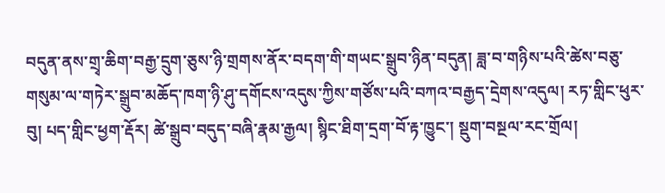བདུན་ནས་གྲྭ་ཆིག་བརྒྱ་དྲུག་ཅུས་ཉི་གྲགས་ནོར་བདག་གི་གཡང་སྒྲུབ་ཉིན་བདུན། ཟླ་བ་གཉིས་པའི་ཚེས་བཅུ་གསུམ་ལ་གཏེར་སྒྲུབ་མཆོད་ཁག་ཉི་ཤུ་དགོངས་འདུས་ཀྱིས་གཙོས་པའི་བཀའ་བརྒྱད་དྲེགས་འདུལ། རཏ་གླིང་ཕུར་བུ། པད་གླིང་ཕྱག་རྡོར། ཚེ་སྒྲུབ་བདུད་བཞི་རྣམ་རྒྱལ། སྙིང་ཐིག་དྲག་བོ་རྟ་ཁྱུང་། སྡུག་བསྔལ་རང་གྲོལ།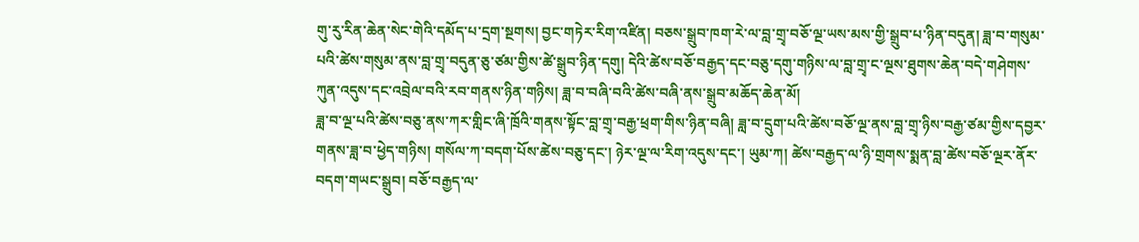གུ་རུ་རིན་ཆེན་སེང་གེའི་དམོད་པ་དྲག་སྔགས། བྱང་གཏེར་རིག་འཛིན། བཅས་སྒྲུབ་ཁག་རེ་ལ་བླ་གྲྭ་བཅོ་ལྔ་ཡས་མས་གྱི་སྒྲུབ་པ་ཉིན་བདུན། ཟླ་བ་གསུམ་པའི་ཚེས་གསུམ་ནས་བླ་གྲྭ་བདུན་ཅུ་ཙམ་གྱིས་ཚེ་སྒྲུབ་ཉིན་དགུ། དེའི་ཚེས་བཅོ་བརྒྱད་དང་བཅུ་དགུ་གཉིས་ལ་བླ་གྲྭ་ང་ལྔས་ཐུགས་ཆེན་བདེ་གཤེགས་ཀུན་འདུས་དང་འབྲེལ་བའི་རབ་གནས་ཉིན་གཉིས། ཟླ་བ་བཞི་བའི་ཚེས་བཞི་ནས་སྒྲུབ་མཆོད་ཆེན་མོ།
ཟླ་བ་ལྔ་པའི་ཚེས་བཅུ་ནས་ཀར་གླིང་ཞི་ཁྲོའི་གནས་སྟོང་བླ་གྲྭ་བརྒྱ་ཕྲག་གིས་ཉིན་བཞི། ཟླ་བ་དྲུག་པའི་ཚེས་བཅོ་ལྔ་ནས་བླ་གྲྭ་ཉིས་བརྒྱ་ཙམ་གྱིས་དབྱར་གནས་ཟླ་བ་ཕྱེད་གཉིས། གསོལ་ཀ་བདག་པོས་ཚེས་བཅུ་དང་། ཉེར་ལྔ་ལ་རིག་འདུས་དང་། ཡུམ་ཀ། ཚེས་བརྒྱད་ལ་ཉི་གྲགས་སྨན་བླ་ཚེས་བཅོ་ལྔར་ནོར་བདག་གཡང་སྒྲུབ། བཅོ་བརྒྱད་ལ་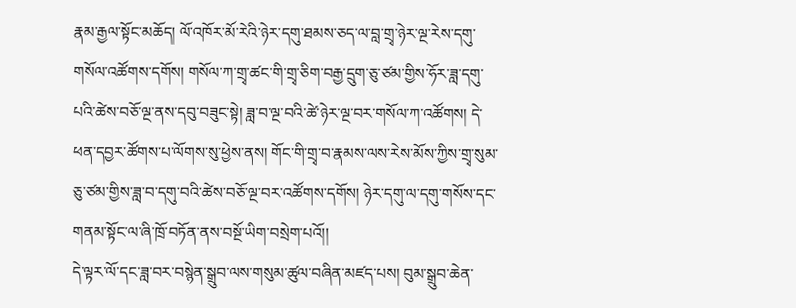རྣམ་རྒྱལ་སྟོང་མཆོད། ལོ་འཁོར་མོ་རེའི་ཉེར་དགུ་ཐམས་ཅད་ལ་བླ་གྲྭ་ཉེར་ལྔ་རེས་དགུ་གསོལ་འཚོགས་དགོས། གསོལ་ཀ་གྲྭ་ཚང་གི་གྲྭ་ཅིག་བརྒྱ་དྲུག་ཅུ་ཙམ་གྱིས་ཧོར་ཟླ་དགུ་པའི་ཚེས་བཅོ་ལྔ་ནས་དབུ་བཟུང་སྟེ། ཟླ་བ་ལྔ་བའི་ཚེ་ཉེར་ལྔ་བར་གསོལ་ཀ་འཚོགས། དེ་ཕན་དབྱར་ཚོགས་པ་ལོགས་སུ་ཕྱེས་ནས། གོང་གི་གྲྭ་བ་རྣམས་ལས་རེས་མོས་ཀྱིས་གྲྭ་སུམ་ཅུ་ཙམ་གྱིས་ཟླ་བ་དགུ་བའི་ཚེས་བཅོ་ལྔ་བར་འཚོགས་དགོས། ཉེར་དགུ་ལ་དགུ་གསོས་དང་གནམ་སྟོང་ལ་ཞི་ཁྲོ་བཏོན་ནས་བསྔོ་ཡིག་བསྲེག་པའོ།།
དེ་ལྟར་ལོ་དང་ཟླ་བར་བསྙེན་སྒྲུབ་ལས་གསུམ་ཚུལ་བཞིན་མཛད་པས། བུམ་སྒྲུབ་ཆེན་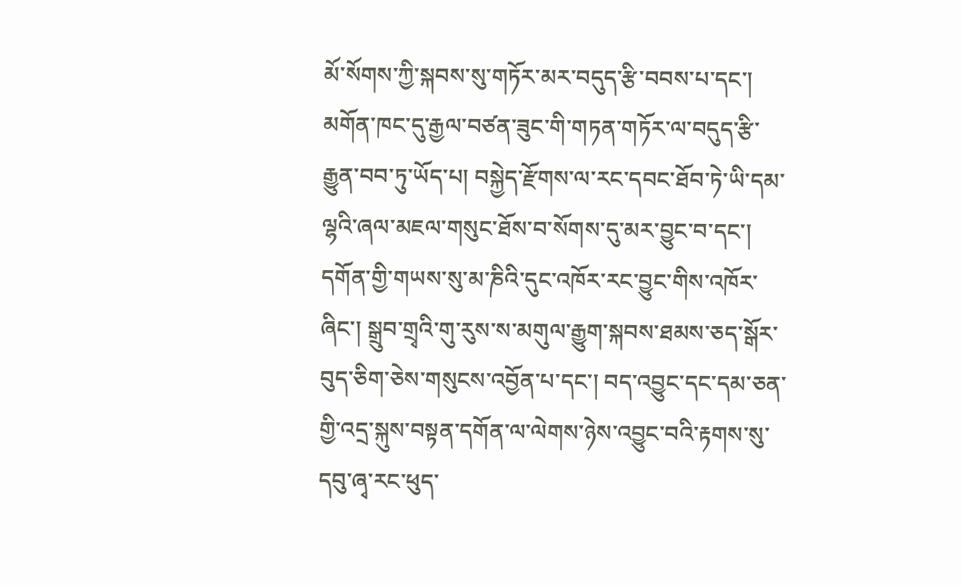མོ་སོགས་ཀྱི་སྐབས་སུ་གཏོར་མར་བདུད་རྩི་བབས་པ་དང་། མགོན་ཁང་དུ་རྒྱལ་བཙན་ཟུང་གི་གཏན་གཏོར་ལ་བདུད་རྩི་རྒྱུན་བབ་ཏུ་ཡོད་པ། བསྐྱེད་རྫོགས་ལ་རང་དབང་ཐོབ་ཏེ་ཡི་དམ་ལྷའི་ཞལ་མཇལ་གསུང་ཐོས་བ་སོགས་དུ་མར་བྱུང་བ་དང་། དགོན་གྱི་གཡས་སུ་མ་ཎིའི་དུང་འཁོར་རང་བྱུང་གིས་འཁོར་ཞིང་། སྒྲུབ་གྲྭའི་གུ་རུས་ས་མགུལ་རྒྱུག་སྐབས་ཐམས་ཅད་སྒོར་བུད་ཅིག་ཅེས་གསུངས་འབྱོན་པ་དང་། བད་འབྱུང་དང་དམ་ཅན་གྱི་འདྲ་སྐུས་བསྟན་དགོན་ལ་ལེགས་ཉེས་འབྱུང་བའི་རྟགས་སུ་དབུ་ཞྭ་རང་ཕུད་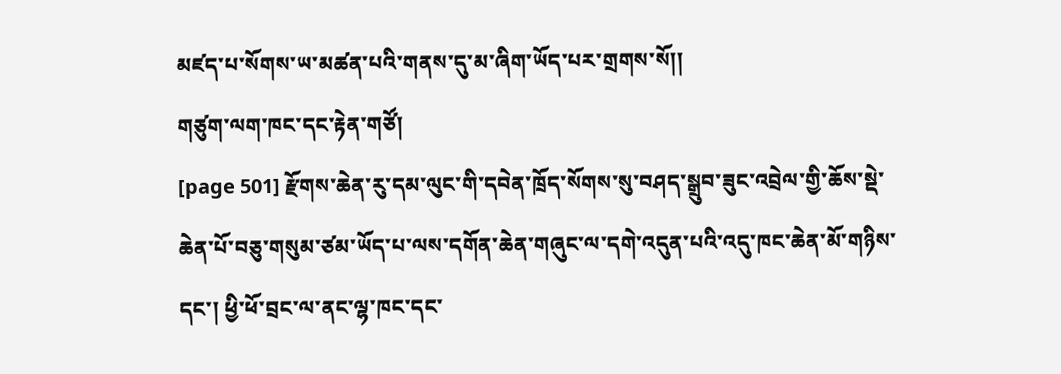མཛད་པ་སོགས་ཡ་མཚན་པའི་གནས་དུ་མ་ཞིག་ཡོད་པར་གྲགས་སོ།།
གཙུག་ལག་ཁང་དང་རྟེན་གཙོ།
[page 501] རྫོགས་ཆེན་རུ་དམ་ལུང་གི་དབེན་ཁྲོད་སོགས་སུ་བཤད་སྒྲུབ་ཟུང་འབྲེལ་གྱི་ཆོས་སྡེ་ཆེན་པོ་བཅུ་གསུམ་ཙམ་ཡོད་པ་ལས་དགོན་ཆེན་གཞུང་ལ་དགེ་འདུན་པའི་འདུ་ཁང་ཆེན་མོ་གཉིས་དང་། ཕྱི་ཕོ་བྲང་ལ་ནང་ལྷ་ཁང་དང་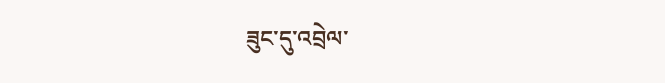ཟུང་དུ་འབྲེལ་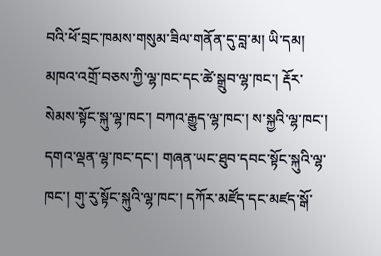བའི་ཕོ་བྲང་ཁམས་གསུམ་ཟིལ་གནོན་དུ་བླ་མ། ཡི་དམ། མཁའ་འགྲོ་བཅས་ཀྱི་ལྷ་ཁང་དང་ཚེ་སྒྲུབ་ལྷ་ཁང་། རྡོར་སེམས་སྟོང་སྐུ་ལྷ་ཁང་། བཀའ་རྒྱུད་ལྷ་ཁང་། ས་སྐྱའི་ལྷ་ཁང་། དགའ་ལྡན་ལྷ་ཁང་དང་། གཞན་ཡང་ཐུབ་དབང་སྟོང་སྐུའི་ལྷ་ཁང་། གུ་རུ་སྟོང་སྐུའི་ལྷ་ཁང་། དཀོར་མཛོད་དང་མཛད་སྒོ་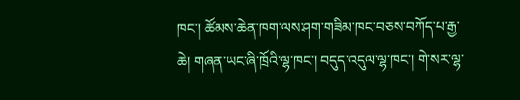ཁང་། ཚོམས་ཆེན་ཁག་ལས་ཤག་གཟིམ་ཁང་བཅས་བཀོད་པ་རྒྱ་ཆེ། གཞན་ཡང་ཞི་ཁྲོའི་ལྷ་ཁང་། བདུད་འདུལ་ལྷ་ཁང་། གེ་སར་ལྷ་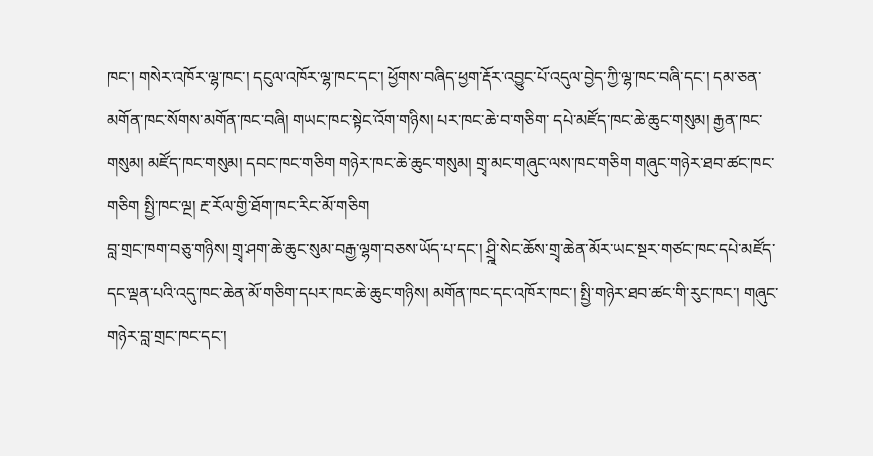ཁང་། གསེར་འཁོར་ལྷ་ཁང་། དངུལ་འཁོར་ལྷ་ཁང་དང་། ཕྱོགས་བཞིད་ཕྱག་རྡོར་འབྱུང་པོ་འདུལ་བྱེད་ཀྱི་ལྷ་ཁང་བཞི་དང་། དམ་ཅན་མགོན་ཁང་སོགས་མགོན་ཁང་བཞི། གཡང་ཁང་སྟེང་འོག་གཉིས། པར་ཁང་ཆེ་བ་གཅིག་ དཔེ་མཛོད་ཁང་ཆེ་ཆུང་གསུམ། རྒྱན་ཁང་གསུམ། མཛོད་ཁང་གསུམ། དབང་ཁང་གཅིག གཉེར་ཁང་ཆེ་ཆུང་གསུམ། གྲྭ་མང་གཞུང་ལས་ཁང་གཅིག གཞུང་གཉེར་ཐབ་ཚང་ཁང་གཅིག སྤྱི་ཁང་ལྔ། རྔ་རོལ་གྱི་ཐོག་ཁང་རིང་མོ་གཅིག
བླ་གྲང་ཁག་བཅུ་གཉིས། གྲྭ་ཤག་ཆེ་ཆུང་སུམ་བརྒྱ་ལྷག་བཅས་ཡོད་པ་དང་། ཤྲྰི་སེང་ཆོས་གྲྭ་ཆེན་མོར་ཡང་སྔར་གཙང་ཁང་དཔེ་མཛོད་དང་ལྡན་པའི་འདུ་ཁང་ཆེན་མོ་གཅིག་དཔར་ཁང་ཆེ་ཆུང་གཉིས། མགོན་ཁང་དང་འཁོར་ཁང་། སྤྱི་གཉེར་ཐབ་ཚང་གི་རུང་ཁང་། གཞུང་གཉེར་བླ་གྲང་ཁང་དང་།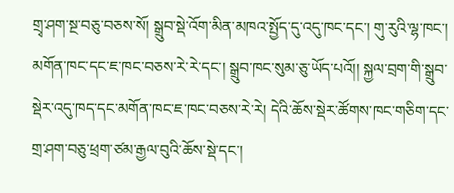གྲྭ་ཤག་སྔ་བཅུ་བཅས་སོ། སྒྲུབ་སྡེ་འོག་མིན་མཁའ་སྤྱོད་དུ་འདུ་ཁང་དང་། གུ་རུའི་ལྷ་ཁང་། མགོན་ཁང་དང་ཇ་ཁང་བཅས་རེ་རེ་དང་། སྒྲུབ་ཁང་སུམ་ཅུ་ཡོད་པའོ།། སྐྱལ་བྲག་གི་སྒྲུབ་སྡེར་འདུ་ཁད་དང་མགོན་ཁང་ཇ་ཁང་བཅས་རེ་རེ། དེའི་ཆོས་སྡེར་ཚོགས་ཁང་གཅིག་དང་གྲ་ཤག་བཅུ་ཕྲག་ཙམ་རྒྱལ་བུའི་ཆོས་སྡེ་དང་།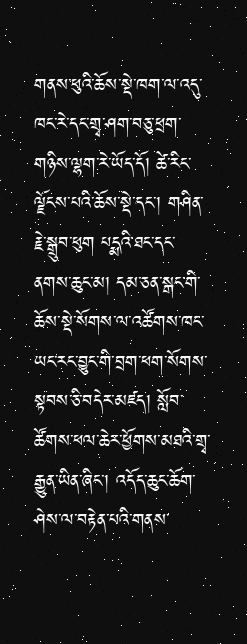གནས་ཕུའི་ཆོས་སྡེ་ཁག་ལ་འདུ་ཁང་རེ་དང་གྲྭ་ཤག་བཅུ་ཕྲག་གཉིས་ལྷག་རེ་ཡོད་དོ། ཚེ་རིང་ལྗོངས་པའི་ཆོས་སྡེ་དང་། གཤིན་རྗེ་སྒྲུབ་ཕུག པདྨའི་ཐང་དང་ནགས་ཆུང་མ། དམ་ཅན་སྒང་གི་ཆོས་སྡེ་སོགས་ལ་འཚོགས་ཁང་ཡང་རང་བྱུང་གི་བྲག་ཕག་སོགས་སྟབས་ཅི་བདེར་མཛད། སློབ་ཚོགས་ཕལ་ཆེར་ཕྱོགས་མཐའི་གྲྭ་རྒྱུན་ཡིན་ཞིང་། འདོད་ཆུང་ཆོག་ཤེས་ལ་བརྟེན་པའི་གནས་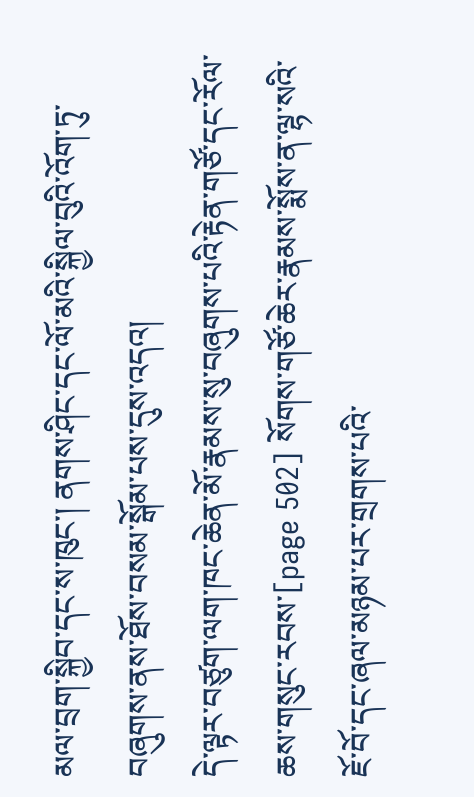མལ་བྲག་སྐྱིབ་དང་ས་ཁུང་། ནགས་ཤིང་དང་ལོ་མའི་སྐྱིལ་བུའི་འོག་ཏུ་བཞུགས་ནས་ཐོས་བསམ་སྒོམ་པས་དུས་འདའ།
དེ་ལྟར་བཙུག་ལག་ཁང་ཆེན་མོ་རྣམས་སུ་བཞུགས་པའི་རྟེན་གཙོ་དང་རོལ་ཆས་གསུང་རབས་[page 502] སོགས་གཙོ་ཆེར་རྣམས་སྨོས་ན་ལྷ་སའི་ཇོ་བོ་དང་ཞལ་མཉམ་པར་གྲགས་པའི་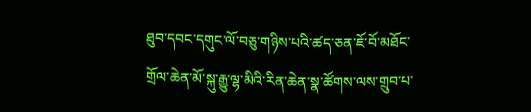ཐུབ་དབང་དགུང་ལོ་བཅུ་གཉིས་པའི་ཚད་ཅན་ཇོ་བོ་མཐོང་གྲོལ་ཆེན་མོ་སྐུ་རྒྱུ་ལྷ་མིའི་རིན་ཆེན་སྣ་ཚོགས་ལས་གྲུབ་པ་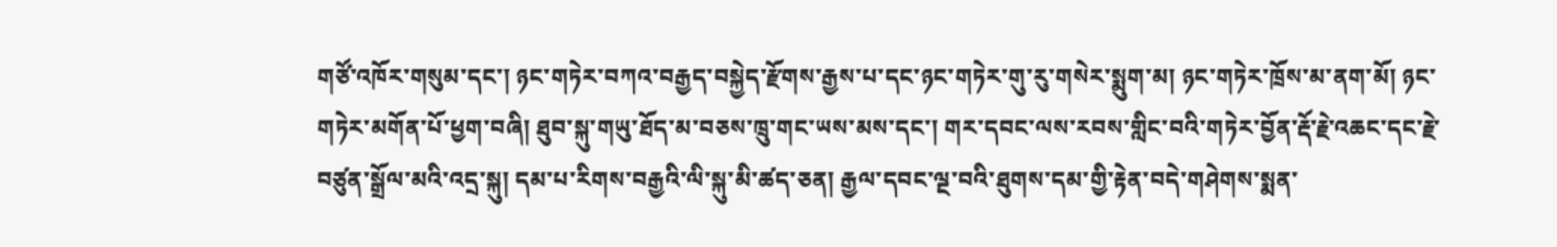གཙོ་འཁོར་གསུམ་དང་། ཉང་གཏེར་བཀའ་བརྒྱད་བསྐྱེད་རྫོགས་རྒྱས་པ་དང་ཉང་གཏེར་གུ་རུ་གསེར་སྨུག་མ། ཉང་གཏེར་ཁྲོས་མ་ནག་མོ། ཉང་གཏེར་མགོན་པོ་ཕྱག་བཞི། ཐུབ་སྐུ་གཡུ་ཐོད་མ་བཅས་ཁྲུ་གང་ཡས་མས་དང་། གར་དབང་ལས་རབས་གླིང་བའི་གཏེར་བྱོན་རྡོ་རྗེ་འཆང་དང་རྗེ་བཙུན་སྒྲོལ་མའི་འདྲ་སྐུ། དམ་པ་རིགས་བརྒྱའི་ལི་སྐུ་མི་ཚད་ཅན། རྒྱལ་དབང་ལྔ་བའི་ཐུགས་དམ་གྱི་རྟེན་བདེ་གཤེགས་སྨན་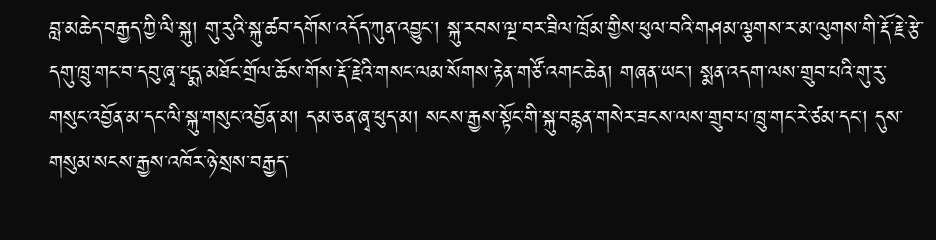བླ་མཆེད་བརྒྱད་ཀྱི་ལི་སྐུ། གུ་རུའི་སྐུ་ཚབ་དགོས་འདོད་ཀུན་འབྱུང་། སྐུ་རབས་ལྔ་བར་ཟིལ་ཁྲོམ་གྱིས་ཕུལ་བའི་གཤམ་ལྕགས་ར་མ་ལུགས་གི་རྡོ་རྗེ་རྩེ་དགུ་ཁྲུ་གང་བ་དབུ་ཞྭ་པདྨ་མཐོང་གྲོལ་ཆོས་གོས་རྡོ་རྗེའི་གསང་ལམ་སོགས་རྟེན་གཙོ་འགང་ཆེན། གཞན་ཡང་། སྨན་འདག་ལས་གྲུབ་པའི་གུ་རུ་གསུང་འབྱོན་མ་དང་ལི་སྐུ་གསུང་འབྱོན་མ། དམ་ཅན་ཞྭ་ཕུད་མ། སངས་རྒྱས་སྟོང་གི་སྐུ་བརྙན་གསེར་ཟངས་ལས་གྲུབ་པ་ཁྲུ་གང་རེ་ཙམ་དང་། དུས་གསུམ་སངས་རྒྱས་འཁོར་ཉེ་སྲས་བརྒྱད་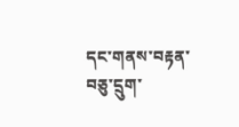དང་གནས་བརྟན་བཅུ་དྲུག་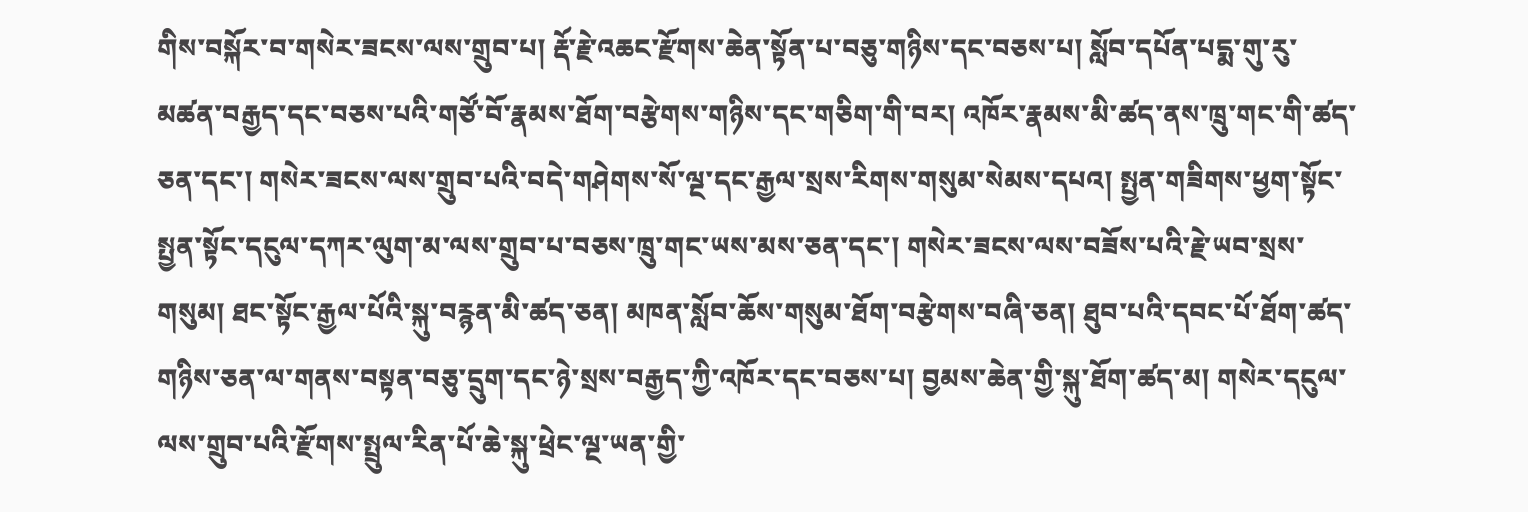གིས་བསྐོར་བ་གསེར་ཟངས་ལས་གྲུབ་པ། རྡོ་རྗེ་འཆང་རྫོགས་ཆེན་སྟོན་པ་བཅུ་གཉིས་དང་བཅས་པ། སློབ་དཔོན་པདྨ་གུ་རུ་མཚན་བརྒྱད་དང་བཅས་པའི་གཙོ་བོ་རྣམས་ཐོག་བརྩེགས་གཉིས་དང་གཅིག་གི་བར། འཁོར་རྣམས་མི་ཚད་ནས་ཁྲུ་གང་གི་ཚད་ཅན་དང་། གསེར་ཟངས་ལས་གྲུབ་པའི་བདེ་གཤེགས་སོ་ལྔ་དང་རྒྱལ་སྲས་རིགས་གསུམ་སེམས་དཔའ། སྤྱན་གཟིགས་ཕྱག་སྟོང་སྤྱན་སྟོང་དངུལ་དཀར་ལུག་མ་ལས་གྲུབ་པ་བཅས་ཁྲུ་གང་ཡས་མས་ཅན་དང་། གསེར་ཟངས་ལས་བཟོས་པའི་རྗེ་ཡབ་སྲས་གསུམ། ཐང་སྟོང་རྒྱལ་པོའི་སྐུ་བརྙན་མི་ཚད་ཅན། མཁན་སློབ་ཆོས་གསུམ་ཐོག་བརྩེགས་བཞི་ཅན། ཐུབ་པའི་དབང་པོ་ཐོག་ཚད་གཉིས་ཅན་ལ་གནས་བསྟན་བཅུ་དྲུག་དང་ཉེ་སྲས་བརྒྱད་ཀྱི་འཁོར་དང་བཅས་པ། བྱམས་ཆེན་གྱི་སྐུ་ཐོག་ཚད་མ། གསེར་དངུལ་ལས་གྲུབ་པའི་རྫོགས་སྤྲུལ་རིན་པོ་ཆེ་སྐུ་ཕྲེང་ལྔ་ཡན་གྱི་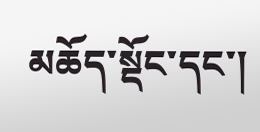མཆོད་སྡོང་དང་།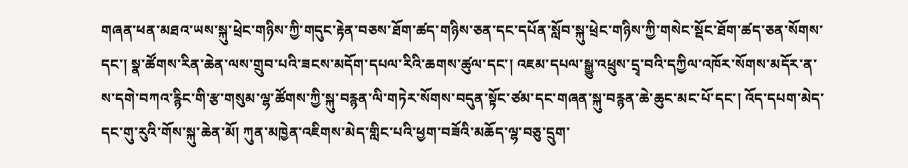གཞན་ཕན་མཐའ་ཡས་སྐུ་ཕྲེང་གཉིས་ཀྱི་གདུང་རྟེན་བཅས་ཐོག་ཚད་གཉིས་ཅན་དང་དཔོན་སློབ་སྐུ་ཕྲེང་གཉིས་ཀྱི་གསེང་སྡོང་ཐོག་ཚད་ཅན་སོགས་དང་། སྣ་ཚོགས་རིན་ཆེན་ལས་གྲུབ་པའི་ཟངས་མདོག་དཔལ་རིའི་ཆགས་ཚུལ་དང་། འཇམ་དཔལ་སྒྱུ་འཕྲུས་དྲྭ་བའི་དཀྱིལ་འཁོར་སོགས་མདོར་ན་ས་དགེ་བཀའ་རྙིང་གི་རྩ་གསུམ་ལྷ་ཚོགས་ཀྱི་སྐུ་བརྙན་ལི་གཏེར་སོགས་བདུན་སྟོང་ཙམ་དང་གཞན་སྐུ་བརྙན་ཆེ་ཆུང་མང་པོ་དང་། འོད་དཔག་མེད་དང་གུ་རུའི་གོས་སྐུ་ཆེན་མོ། ཀུན་མཁྱེན་འཇིགས་མེད་གླིང་པའི་ཕྱག་བཟོའི་མཆོད་ལྷ་བཅུ་དྲུག་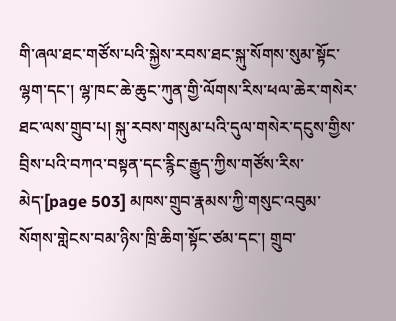གི་ཞལ་ཐང་གཙོས་པའི་སྐྱེས་རབས་ཐང་སྐུ་སོགས་སུམ་སྟོང་ལྷག་དང་། ལྷ་ཁང་ཆེ་ཆུང་ཀུན་གྱི་ལོགས་རིས་ཕལ་ཆེར་གསེར་ཐང་ལས་གྲུབ་པ། སྐུ་རབས་གསུམ་པའི་དུལ་གསེར་དངུས་གྱིས་བྲིས་པའི་བཀའ་བསྟན་དང་རྙིང་རྒྱུད་ཀྱིས་གཙོས་རིས་མེད་[page 503] མཁས་གྲུབ་རྣམས་ཀྱི་གསུང་འབུམ་སོགས་གླེངས་བམ་ཉིས་ཁྲི་ཆིག་སྟོང་ཙམ་དང་། གྲུབ་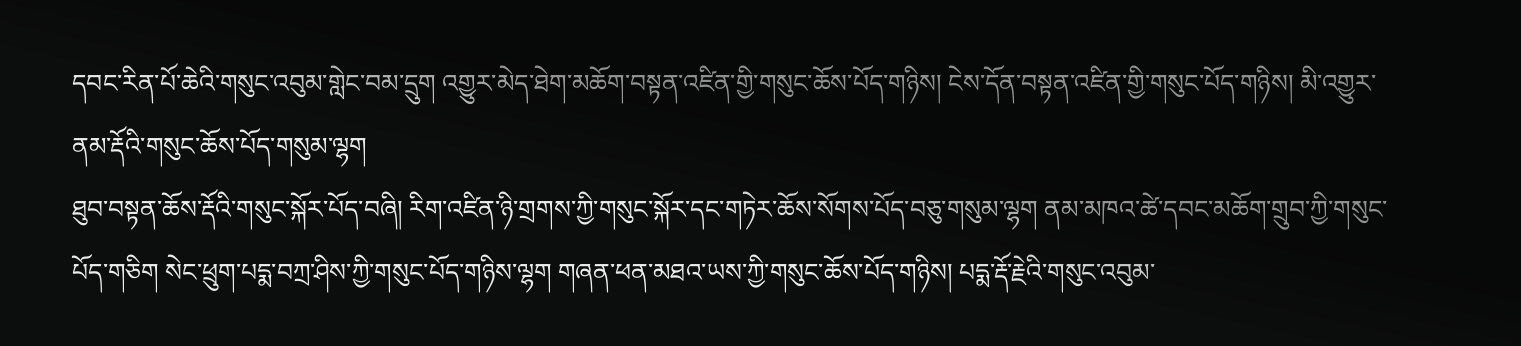དབང་རིན་པོ་ཆེའི་གསུང་འབུམ་གླེང་བམ་དྲུག འགྱུར་མེད་ཐེག་མཆོག་བསྟན་འཛིན་གྱི་གསུང་ཆོས་པོད་གཉིས། ངེས་དོན་བསྟན་འཛིན་གྱི་གསུང་པོད་གཉིས། མི་འགྱུར་ནམ་རྡོའི་གསུང་ཆོས་པོད་གསུམ་ལྷག
ཐུབ་བསྟན་ཆོས་རྡོའི་གསུང་སྐོར་པོད་བཞི། རིག་འཛིན་ཉི་གྲགས་ཀྱི་གསུང་སྐོར་དང་གཏེར་ཆོས་སོགས་པོད་བཅུ་གསུམ་ལྷག ནམ་མཁའ་ཚེ་དབང་མཆོག་གྲུབ་ཀྱི་གསུང་པོད་གཅིག སེང་ཕྲུག་པདྨ་བཀྲ་ཤིས་ཀྱི་གསུང་པོད་གཉིས་ལྷག གཞན་ཕན་མཐའ་ཡས་ཀྱི་གསུང་ཆོས་པོད་གཉིས། པདྨ་རྡོ་རྗེའི་གསུང་འབུམ་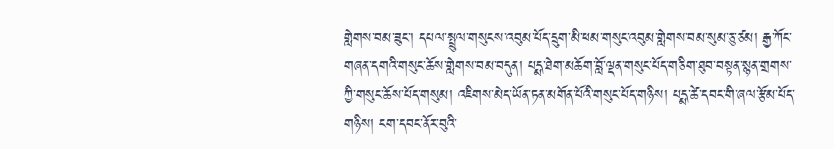གླེགས་བམ་ཟུང་། དཔལ་སྤྲུལ་གསུངས་འབུམ་པོད་དྲུག་མི་ཕམ་གསུང་འབུམ་གླེགས་བམ་སུམ་ཅུ་ཙམ། རྒྱ་ཀོང་གཞན་དགའི་གསུང་ཆོས་གླེགས་བམ་བདུན། པདྨ་ཐེག་མཆོག་བློ་ལྡན་གསུང་པོད་གཅིག་ཐུབ་བསྟན་སྙན་གྲགས་ཀྱི་གསུང་ཆོས་པོད་གསུམ། འཇིགས་མེད་ཡོན་ཏན་མགོན་པོའི་གསུང་པོད་གཉིས། པདྨ་ཚེ་དབང་གི་ཞལ་རྩོམ་པོད་གཉིས། ངག་དབང་ནོར་བུའི་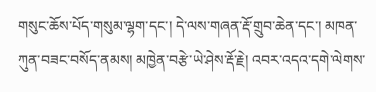གསུང་ཆོས་པོད་གསུམ་ལྷག་དང་། དེ་ལས་གཞན་རྡོ་གྲུབ་ཆེན་དང་། མཁན་ཀུན་བཟང་བསོད་ནམས། མཁྱེན་བརྩེ་ཡེ་ཤེས་རྡོ་རྗེ། འབར་འདའ་དགེ་ལེགས་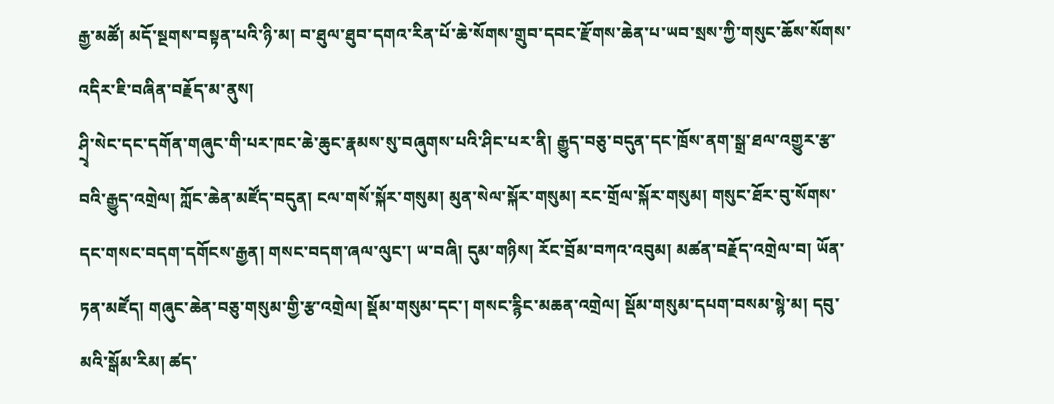རྒྱ་མཚོ། མདོ་སྔགས་བསྟན་པའི་ཉི་མ། བ་ཐུལ་ཐུབ་དགའ་རིན་པོ་ཆེ་སོགས་གྲུབ་དབང་རྫོགས་ཆེན་པ་ཡབ་སྲས་ཀྱི་གསུང་ཆོས་སོགས་འདིར་ཇི་བཞིན་བརྗོད་མ་ནུས།
ཤྲྭི་སེང་དང་དགོན་གཞུང་གི་པར་ཁང་ཆེ་ཆུང་རྣམས་སུ་བཞུགས་པའི་ཤིང་པར་ནི། རྒྱུད་བཅུ་བདུན་དང་ཁྲོས་ནག་སྒྲ་ཐལ་འགྱུར་རྩ་བའི་རྒྱུད་འགྲེལ། ཀློང་ཆེན་མཛོད་བདུན། ངལ་གསོ་སྐོར་གསུམ། མུན་སེལ་སྐོར་གསུམ། རང་གྲོལ་སྐོར་གསུམ། གསུང་ཐོར་བུ་སོགས་དང་གསང་བདག་དགོངས་རྒྱན། གསང་བདག་ཞལ་ལུང་། ཡ་བཞི། དུམ་གཉིས། རོང་བྲོམ་བཀའ་འབུམ། མཚན་བརྗོད་འགྲེལ་བ། ཡོན་ཏན་མཛོད། གཞུང་ཆེན་བཅུ་གསུམ་གྱི་རྩ་འགྲེལ། སྡོམ་གསུམ་དང་། གསང་རྙིང་མཆན་འགྲེལ། སྡོམ་གསུམ་དཔག་བསམ་སྙེ་མ། དབུ་མའི་སྒོམ་རིམ། ཚད་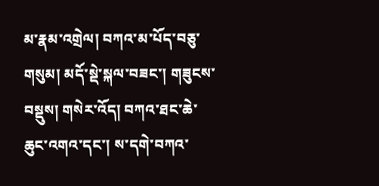མ་རྣམ་འགྲེལ། བཀའ་མ་པོད་བཅུ་གསུམ། མདོ་སྡེ་སྐལ་བཟང་། གཟུངས་བསྡུས། གསེར་འོད། བཀའ་ཐང་ཆེ་ཆུང་འགའ་དང་། ས་དགེ་བཀའ་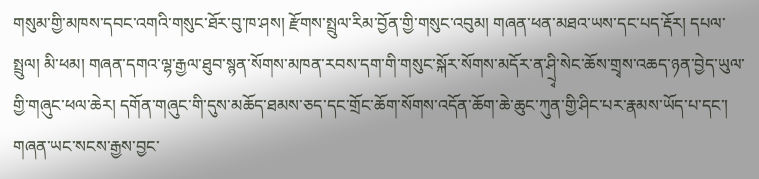གསུམ་གྱི་མཁས་དབང་འགའི་གསུང་ཐོར་བུ་ཁ་ཤས། རྫོགས་སྤྲུལ་རིམ་བྱོན་གྱི་གསུང་འབུམ། གཞན་ཕན་མཐའ་ཡས་དང་པད་རྡོར། དཔལ་སྤྲུལ། མི་ཕམ། གཞན་དགའ་ལྷ་རྒྱལ་ཐུབ་སྙན་སོགས་མཁན་རབས་དག་གི་གསུང་སྐོར་སོགས་མདོར་ན་ཤྲྭི་སེང་ཆོས་གྲྭས་འཆད་ཉན་བྱེད་ཡུལ་གྱི་གཞུང་ཕལ་ཆེར། དགོན་གཞུང་གི་དུས་མཆོད་ཐམས་ཅད་དང་གྲོང་ཆོག་སོགས་འདོན་ཆོག་ཆེ་ཆུང་ཀུན་གྱི་ཤིང་པར་རྣམས་ཡོད་པ་དང་། གཞན་ཡང་སངས་རྒྱས་བྱང་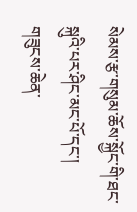སེམས་རྩ་གསུམ་ཆོས་སྐྱོང་གི་ཐང་སྐུའི་པར་ཤིང་མང་པོ་དང་། གཟུངས་ཆེན་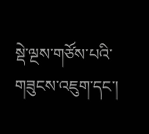སྡེ་ལྔས་གཙོས་པའི་གཟུངས་འཇུག་དང་།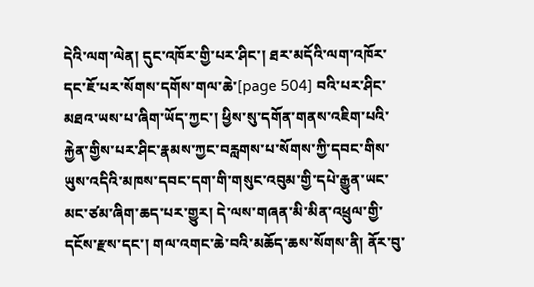དེའི་ལག་ལེན། དུང་འཁོར་གྱི་པར་ཤིང་། ཐར་མདོའི་ལག་འཁོར་དང་ཇོ་པར་སོགས་དགོས་གལ་ཆེ་[page 504] བའི་པར་ཤིང་མཐའ་ཡས་པ་ཞིག་ཡོད་ཀྱང་། ཕྱིས་སུ་དགོན་གནས་འཇིག་པའི་རྐྱེན་གྱིས་པར་ཤིང་རྣམས་ཀྱང་བརླགས་པ་སོགས་ཀྱི་དབང་གིས་ཡུས་འདིའི་མཁས་དབང་དག་གི་གསུང་འབུམ་གྱི་དཔེ་རྒྱུན་ཡང་མང་ཙམ་ཞིག་ཆད་པར་གྱུར། དེ་ལས་གཞན་མི་མིན་འཕྲུལ་གྱི་དངོས་རྫས་དང་། གལ་འགང་ཆེ་བའི་མཆོད་ཆས་སོགས་ནི། ནོར་བུ་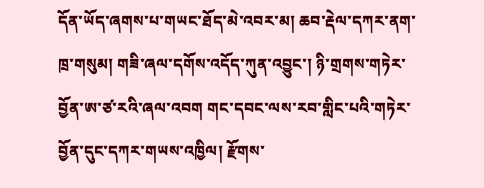དོན་ཡོད་ཞགས་པ་གཡང་ཐོད་མེ་འབར་མ། ཆབ་རྡེལ་དཀར་ནག་ཁྲ་གསུམ། གཟི་ཞལ་དགོས་འདོད་ཀུན་འབྱུང་། ཉི་གྲགས་གཏེར་བྱོན་ཨ་ཙ་རའི་ཞལ་འབག གང་དབང་ལས་རབ་གླིང་པའི་གཏེར་བྱོན་དུང་དཀར་གཡས་འཁྱིལ། རྫོགས་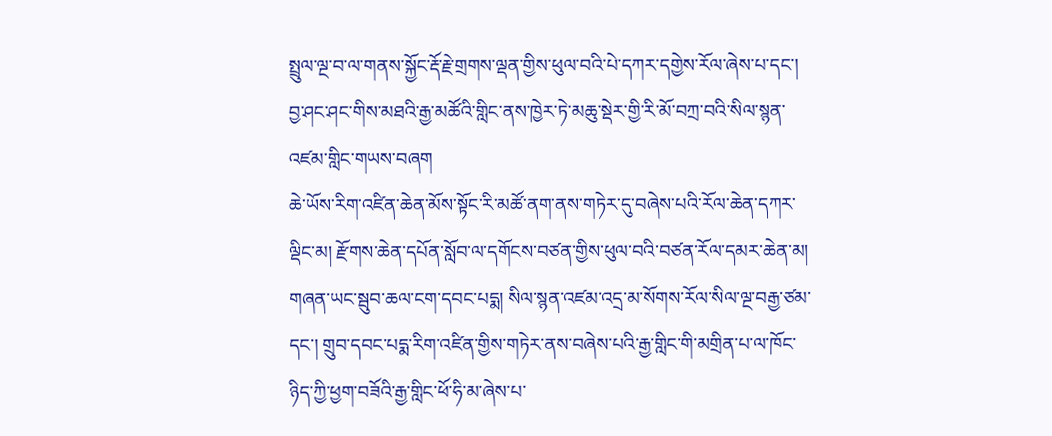སྤྲུལ་ལྔ་བ་ལ་གནས་སྐྱོང་རྡོ་རྗེ་གྲགས་ལྡན་གྱིས་ཕུལ་བའི་པེ་དཀར་དགྱེས་རོལ་ཞེས་པ་དང་། བྱ་ཤང་ཤང་གིས་མཐའི་རྒྱ་མཚོའི་གླིང་ནས་ཁྱེར་ཏེ་མཆུ་སྡེར་གྱི་རི་མོ་བཀྲ་བའི་སིལ་སྙན་འཛམ་གླིང་གཡས་བཞག
ཆེ་ཡོས་རིག་འཛིན་ཆེན་མོས་སྟོང་རི་མཚོ་ནག་ནས་གཏེར་དུ་བཞེས་པའི་རོལ་ཆེན་དཀར་ལྡིང་མ། རྫོགས་ཆེན་དཔོན་སློབ་ལ་དགོངས་བཙན་གྱིས་ཕུལ་བའི་བཙན་རོལ་དམར་ཆེན་མ། གཞན་ཡང་སྦུབ་ཆལ་ངག་དབང་པདྨ། སིལ་སྙན་འཛམ་འདྲ་མ་སོགས་རོལ་སིལ་ལྔ་བརྒྱ་ཙམ་དང་། གྲུབ་དབང་པདྨ་རིག་འཛིན་གྱིས་གཏེར་ནས་བཞེས་པའི་རྒྱ་གླིང་གི་མགྲིན་པ་ལ་ཁོང་ཉིད་ཀྱི་ཕྱག་བཟོའི་རྒྱ་གླིང་ཕོ་ཧི་མ་ཞེས་པ་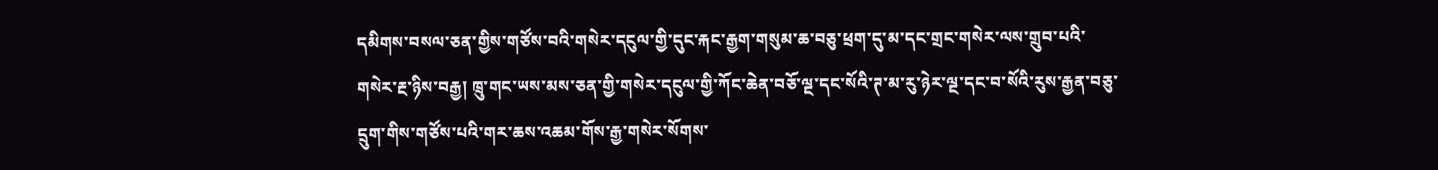དམིགས་བསལ་ཅན་གྱིས་གཙོས་བའི་གསེར་དངུལ་གྱི་དུང་རྐང་རྒྱག་གསུམ་ཆ་བཅུ་ཕྲག་དུ་མ་དང་གྲང་གསེར་ལས་གྲུབ་པའི་གསེར་རྔ་ཉིས་བརྒྱ། ཁྲུ་གང་ཡས་མས་ཅན་གྱི་གསེར་དངུལ་གྱི་ཀོང་ཆེན་བཅོ་ལྔ་དང་སོའི་ཊ་མ་རུ་ཉེར་ལྔ་དང་བ་སོའི་རུས་རྒྱན་བཅུ་དྲུག་གིས་གཙོས་པའི་གར་ཆས་འཆམ་གོས་རྒྱ་གསེར་སོགས་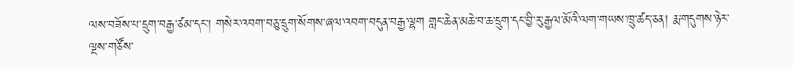ལས་བཟོས་པ་དྲུག་བརྒྱ་ཙམ་དང་། གསེར་འབག་བཅུ་དྲུག་སོགས་ཞལ་འབག་བདུན་བརྒྱ་ལྷག གླང་ཆེན་མཆེ་བ་ཆ་དྲུག་དང་བྱི་རུ་རྒྱལ་མོའི་ལག་གཡས་ཁྲུ་ཚད་ཅན། རྨ་གདུགས་ཉེར་ལྔས་གཙོས་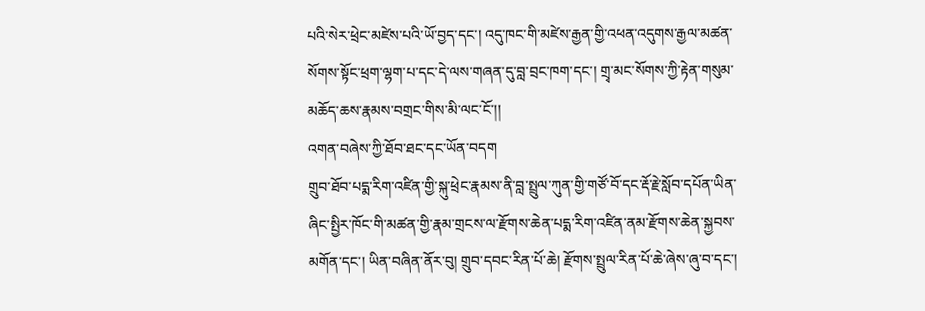པའི་སེར་ཕྲེང་མཛེས་པའི་ཡོ་བྱད་དང་། འདུ་ཁང་གི་མཛེས་རྒྱན་གྱི་འཕན་འདུགས་རྒྱལ་མཚན་སོགས་སྟོང་ཕྲག་ལྷག་པ་དང་དེ་ལས་གཞན་དུ་བླ་བྲང་ཁག་དང་། གྲྭ་མང་སོགས་ཀྱི་རྟེན་གསུམ་མཆོད་ཆས་རྣམས་བགྲང་གིས་མི་ལང་ངོ་།།
འགན་བཞེས་ཀྱི་ཐོབ་ཐང་དང་ཡོན་བདག
གྲུབ་ཐོབ་པདྨ་རིག་འཛིན་གྱི་སྐུ་ཕྲེང་རྣམས་ནི་བླ་སྤྲུལ་ཀུན་གྱི་གཙོ་བོ་དང་རྡོ་རྗེ་སློབ་དཔོན་ཡིན་ཞིང་སྤྱིར་ཁོང་གི་མཚན་གྱི་རྣམ་གྲངས་ལ་རྫོགས་ཆེན་པདྨ་རིག་འཛིན་ནམ་རྫོགས་ཆེན་སྐྱབས་མགོན་དང་། ཡིན་བཞིན་ནོར་བུ། གྲུབ་དབང་རིན་པོ་ཆེ། རྫོགས་སྤྲུལ་རིན་པོ་ཆེ་ཞེས་ཞུ་བ་དང་།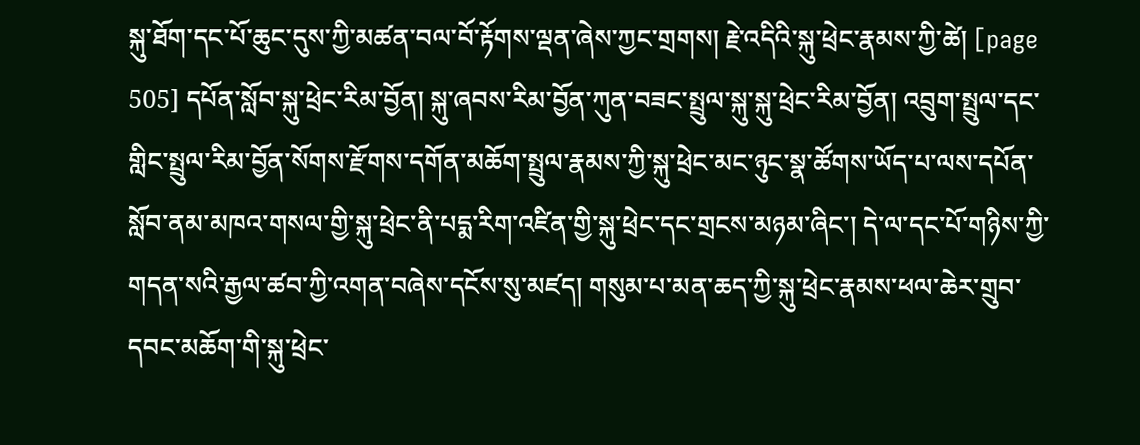སྐུ་ཐོག་དང་པོ་ཆུང་དུས་ཀྱི་མཚན་བལ་བོ་རྟོགས་ལྡན་ཞེས་ཀྱང་གྲགས། རྗེ་འདིའི་སྐུ་ཕྲེང་རྣམས་ཀྱི་ཚེ། [page 505] དཔོན་སློབ་སྐུ་ཕྲེང་རིམ་བྱོན། སྐུ་ཞབས་རིམ་བྱོན་ཀུན་བཟང་སྤྲུལ་སྐུ་སྐུ་ཕྲེང་རིམ་བྱོན། འབྲུག་སྤྲུལ་དང་གླིང་སྤྲུལ་རིམ་བྱོན་སོགས་རྫོགས་དགོན་མཆོག་སྤྲུལ་རྣམས་ཀྱི་སྐུ་ཕྲེང་མང་ཉུང་སྣ་ཚོགས་ཡོད་པ་ལས་དཔོན་སློབ་ནམ་མཁའ་གསལ་གྱི་སྐུ་ཕྲེང་ནི་པདྨ་རིག་འཛིན་གྱི་སྐུ་ཕྲེང་དང་གྲངས་མཉམ་ཞིང་། དེ་ལ་དང་པོ་གཉིས་ཀྱི་གདན་སའི་རྒྱལ་ཚབ་ཀྱི་འགན་བཞེས་དངོས་སུ་མཛད། གསུམ་པ་མན་ཆད་ཀྱི་སྐུ་ཕྲེང་རྣམས་ཕལ་ཆེར་གྲུབ་དབང་མཆོག་གི་སྐུ་ཕྲེང་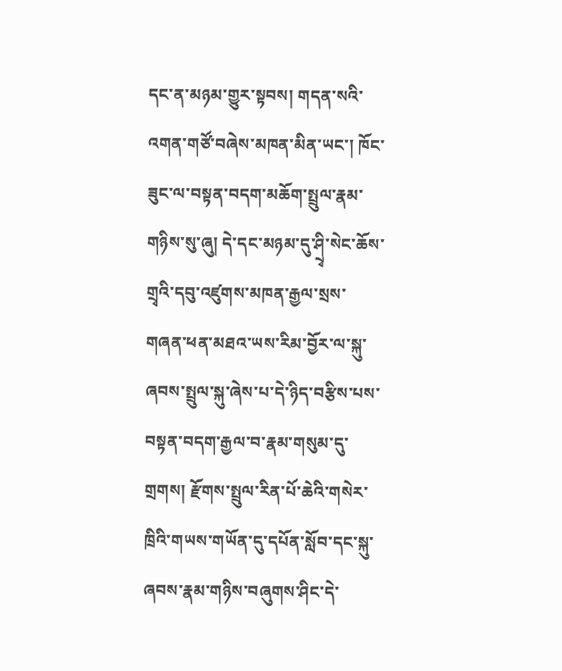དང་ན་མཉམ་གྱུར་སྟབས། གདན་སའི་འགན་གཙོ་བཞེས་མཁན་མིན་ཡང་། ཁོང་ཟུང་ལ་བསྟན་བདག་མཆོག་སྤྲུལ་རྣམ་གཉིས་སུ་ཞུ། དེ་དང་མཉམ་དུ་ཤྲྭི་སེང་ཆོས་གྲྭའི་དབུ་འཛུགས་མཁན་རྒྱལ་སྲས་གཞན་ཕན་མཐའ་ཡས་རིམ་བྱོར་ལ་སྐུ་ཞབས་སྤྲུལ་སྐུ་ཞེས་པ་དེ་ཉིད་བརྩིས་པས་བསྟན་བདག་རྒྱལ་བ་རྣམ་གསུམ་དུ་གྲགས། རྫོགས་སྤྲུལ་རིན་པོ་ཆེའི་གསེར་ཁྲིའི་གཡས་གཡོན་དུ་དཔོན་སློབ་དང་སྐུ་ཞབས་རྣམ་གཉིས་བཞུགས་ཤིང་དེ་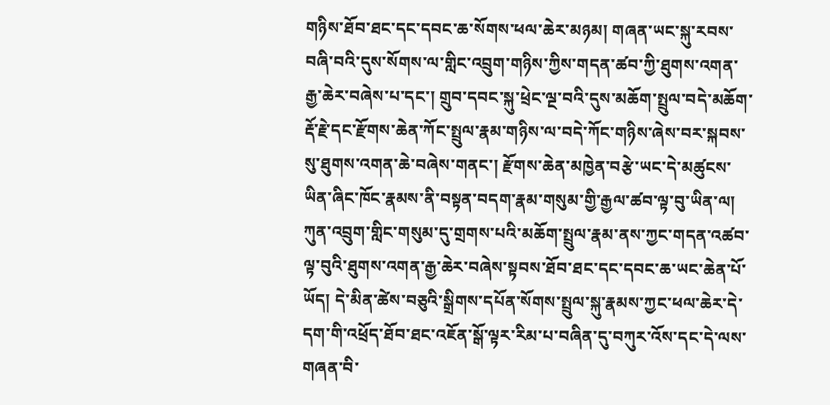གཉིས་ཐོབ་ཐང་དང་དབང་ཆ་སོགས་ཕལ་ཆེར་མཉམ། གཞན་ཡང་སྐུ་རབས་བཞི་བའི་དུས་སོགས་ལ་གླིང་འབྲུག་གཉིས་ཀྱིས་གདན་ཚབ་ཀྱི་ཐུགས་འགན་རྒྱ་ཆེར་བཞེས་པ་དང་། གྲུབ་དབང་སྐུ་ཕྲེང་ལྔ་བའི་དུས་མཆོག་སྤྲུལ་བདེ་མཆོག་རྡོ་རྗེ་དང་རྫོགས་ཆེན་ཀོང་སྤྲུལ་རྣམ་གཉིས་ལ་བདེ་ཀོང་གཉིས་ཞེས་བར་སྐབས་སུ་ཐུགས་འགན་ཆེ་བཞེས་གནང་། རྫོགས་ཆེན་མཁྱེན་བརྩེ་ཡང་དེ་མཚུངས་ཡིན་ཞིང་ཁོང་རྣམས་ནི་བསྟན་བདག་རྣམ་གསུམ་གྱི་རྒྱལ་ཚབ་ལྟ་བུ་ཡིན་ལ། ཀུན་འབྲུག་གླིང་གསུམ་དུ་གྲགས་པའི་མཆོག་སྤྲུལ་རྣམ་ནས་ཀྱང་གདན་འཚབ་ལྟ་བུའི་ཐུགས་འགན་རྒྱ་ཆེར་བཞེས་སྟབས་ཐོབ་ཐང་དང་དབང་ཆ་ཡང་ཆེན་པོ་ཡོད། དེ་མིན་ཚེས་བཅུའི་སྒྲིགས་དཔོན་སོགས་སྤྲུལ་སྐུ་རྣམས་ཀྱང་ཕལ་ཆེར་དེ་དག་གི་འཕྲོད་ཐོབ་ཐང་འཇོན་སྒོ་ལྟར་རིམ་པ་བཞིན་དུ་བཀུར་འོས་དང་དེ་ལས་གཞན་བི་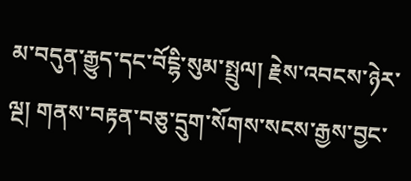མ་བདུན་རྒྱུད་དང་བོངྷི་སུམ་སྤྲུལ། རྗེས་འབངས་ཉེར་ལྔ། གནས་བརྟན་བཅུ་དྲུག་སོགས་སངས་རྒྱས་བྱང་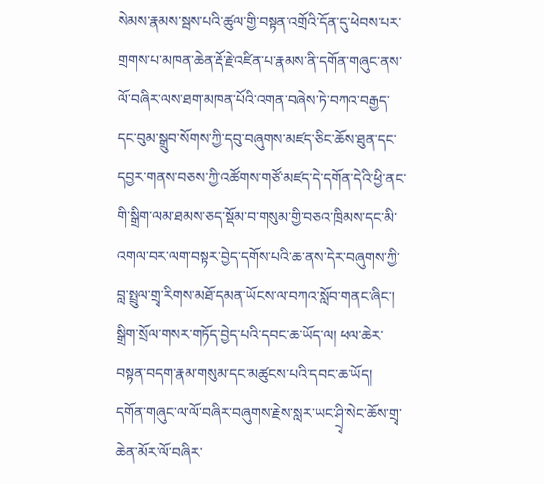སེམས་རྣམས་སྦས་པའི་ཚུལ་གྱི་བསྟན་འགྲོའི་དོན་དུ་ཕེབས་པར་གྲགས་པ་མཁན་ཆེན་རྡོ་རྗེ་འཛིན་པ་རྣམས་ནི་དགོན་གཞུང་ནས་ལོ་བཞིར་ལས་ཐག་མཁན་པོའི་འགན་བཞེས་ཏེ་བཀའ་བརྒྱད་དང་བུམ་སྒྲུབ་སོགས་ཀྱི་དབུ་བཞུགས་མཛད་ཅིང་ཆོས་ཐུན་དང་དབྱར་གནས་བཅས་ཀྱི་འཚོགས་གཙོ་མཛད་དེ་དགོན་དེའི་ཕྱི་ནང་གི་སྒྲིག་ལམ་ཐམས་ཅད་སྡོམ་བ་གསུམ་གྱི་བཅའ་ཁྲིམས་དང་མི་འགལ་བར་ལག་བསྟར་བྱེད་དགོས་པའི་ཆ་ནས་དེར་བཞུགས་ཀྱི་བླ་སྤྲུལ་གྲྭ་རིགས་མཐོ་དམན་ཡོངས་ལ་བཀའ་སློབ་གནང་ཞིང་། སྒྲིག་སྲོལ་གསར་གཏོད་བྱེད་པའི་དབང་ཆ་ཡོད་ལ། ཕལ་ཆེར་བསྟན་བདག་རྣམ་གསུམ་དང་མཚུངས་པའི་དབང་ཆ་ཡོད། དགོན་གཞུང་ལ་ལོ་བཞིར་བཞུགས་རྗེས་སླར་ཡང་ཤྲྭི་སེང་ཆོས་གྲྭ་ཆེན་མོར་ལོ་བཞིར་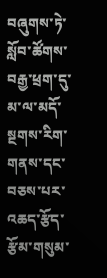བཞུགས་ཏེ་སློབ་ཚོགས་བརྒྱ་ཕྲག་དུ་མ་ལ་མདོ་སྔགས་རིག་གནས་དང་བཅས་པར་འཆད་རྩོད་རྩོམ་གསུམ་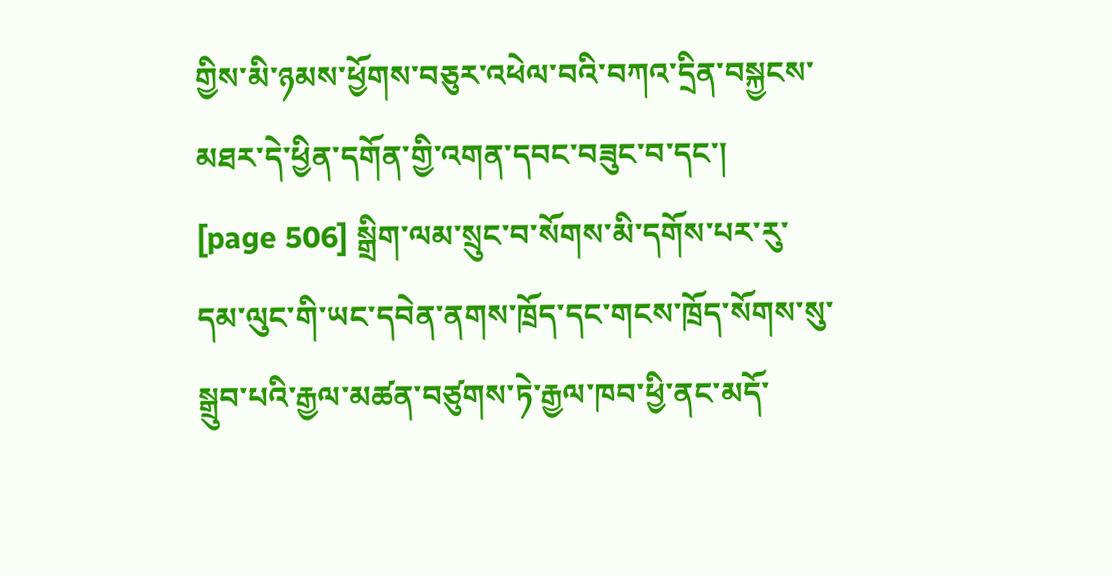གྱིས་མི་ཉམས་ཕྱོགས་བཅུར་འཕེལ་བའི་བཀའ་དྲིན་བསྐྱངས་མཐར་དེ་ཕྱིན་དགོན་གྱི་འགན་དབང་བཟུང་བ་དང་།
[page 506] སྒྲིག་ལམ་སྲུང་བ་སོགས་མི་དགོས་པར་རུ་དམ་ལུང་གི་ཡང་དབེན་ནགས་ཁྲོད་དང་གངས་ཁྲོད་སོགས་སུ་སྒྲུབ་པའི་རྒྱལ་མཚན་བཙུགས་ཏེ་རྒྱལ་ཁབ་ཕྱི་ནང་མདོ་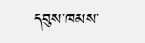དབུས་ཁམས་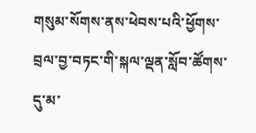གསུམ་སོགས་ནས་ཕེབས་པའི་ཕྱོགས་བྲལ་བྱ་བཏང་གི་སྐལ་ལྡན་སློབ་ཚོགས་དུ་མ་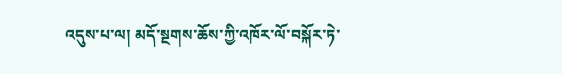འདུས་པ་ལ། མདོ་སྔགས་ཆོས་ཀྱི་འཁོར་ལོ་བསྐོར་ཏེ་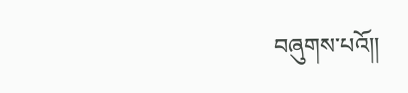བཞུགས་པའོ།།